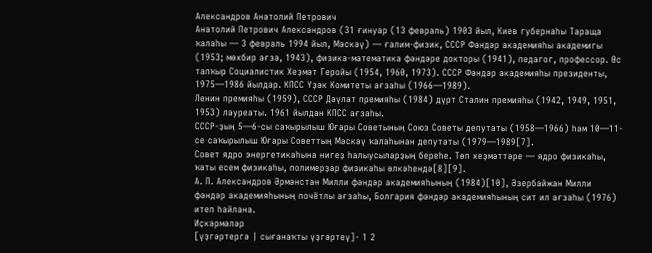Александров Анатолий Петрович
Анатолий Петрович Александров (31 ғинуар (13 февраль) 1903 йыл, Киев губернаһы Тараща ҡалаһы — 3 февраль 1994 йыл, Мәскәү) — ғалим-физик, СССР Фәндәр академияһы академигы (1953; мөхбир ағза, 1943), физика-математика фәндәре докторы (1941), педагог, профессор. Өс тапҡыр Социалистик Хеҙмәт Геройы (1954, 1960, 1973). СССР Фәндәр академияһы президенты, 1975—1986 йылдар. КПСС Үҙәк Комитеты ағзаһы (1966—1989).
Ленин премияһы (1959), СССР Дәүләт премияһы (1984) дүрт Сталин премияһы (1942, 1949, 1951, 1953) лауреаты. 1961 йылдан КПСС ағзаһы.
СССР-ҙың 5—6-сы саҡырылыш Юғары Советының Союз Советы депутаты (1958—1966) һәм 10—11-се саҡырылыш Юғары Советтың Мәскәү ҡалаһынан депутаты (1979—1989[7].
Совет ядро энергетикаһына нигеҙ һалыусыларҙың береһе. Төп хеҙмәттәре — ядро физикаһы, ҡаты есем физикаһы, полимерҙар физикаһы өлкәһендә[8][9].
А. П. Александров Әрмәнстан Милли фәндәр академияһының (1984)[10], Әзербайжан Милли фәндәр академияһының почётлы ағзаһы, Болгария фәндәр академияһының сит ил ағзаһы (1976) итеп һайлана.
Иҫкәрмәләр
[үҙгәртергә | сығанаҡты үҙгәртеү]- 1 2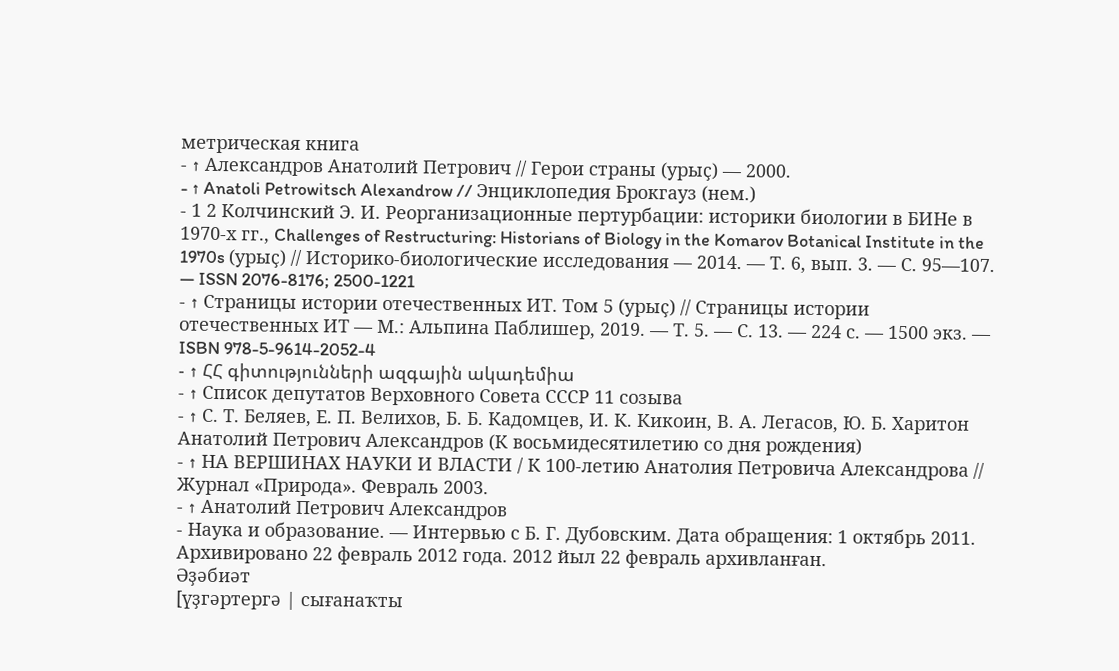метрическая книга
- ↑ Александров Анатолий Петрович // Герои страны (урыҫ) — 2000.
- ↑ Anatoli Petrowitsch Alexandrow // Энциклопедия Брокгауз (нем.)
- 1 2 Колчинский Э. И. Реорганизационные пертурбации: историки биологии в БИНе в 1970-х гг., Challenges of Restructuring: Historians of Biology in the Komarov Botanical Institute in the 1970s (урыҫ) // Историко-биологические исследования — 2014. — Т. 6, вып. 3. — С. 95—107. — ISSN 2076-8176; 2500-1221
- ↑ Страницы истории отечественных ИТ. Том 5 (урыҫ) // Страницы истории отечественных ИТ — М.: Альпина Паблишер, 2019. — Т. 5. — С. 13. — 224 с. — 1500 экз. — ISBN 978-5-9614-2052-4
- ↑ ՀՀ գիտությունների ազգային ակադեմիա
- ↑ Список депутатов Верховного Совета СССР 11 созыва
- ↑ С. Т. Беляев, Е. П. Велихов, Б. Б. Кадомцев, И. К. Кикоин, В. А. Легасов, Ю. Б. Харитон Анатолий Петрович Александров (К восьмидесятилетию со дня рождения)
- ↑ НА ВЕРШИНАХ НАУКИ И ВЛАСТИ / К 100-летию Анатолия Петровича Александрова // Журнал «Природа». Февраль 2003.
- ↑ Анатолий Петрович Александров
- Наука и образование. — Интервью с Б. Г. Дубовским. Дата обращения: 1 октябрь 2011. Архивировано 22 февраль 2012 года. 2012 йыл 22 февраль архивланған.
Әҙәбиәт
[үҙгәртергә | сығанаҡты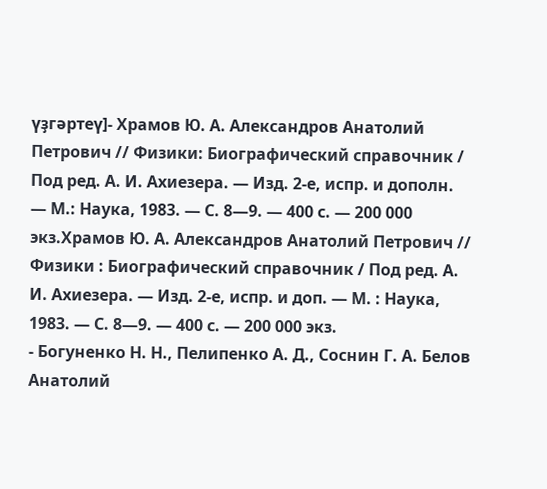үҙгәртеү]- Храмов Ю. А. Александров Анатолий Петрович // Физики: Биографический справочник / Под ред. А. И. Ахиезера. — Изд. 2-е, испр. и дополн. — М.: Наука, 1983. — С. 8—9. — 400 с. — 200 000 экз.Храмов Ю. А. Александров Анатолий Петрович // Физики : Биографический справочник / Под ред. А. И. Ахиезера. — Изд. 2-е, испр. и доп. — М. : Наука, 1983. — С. 8—9. — 400 с. — 200 000 экз.
- Богуненко Н. Н., Пелипенко А. Д., Соснин Г. А. Белов Анатолий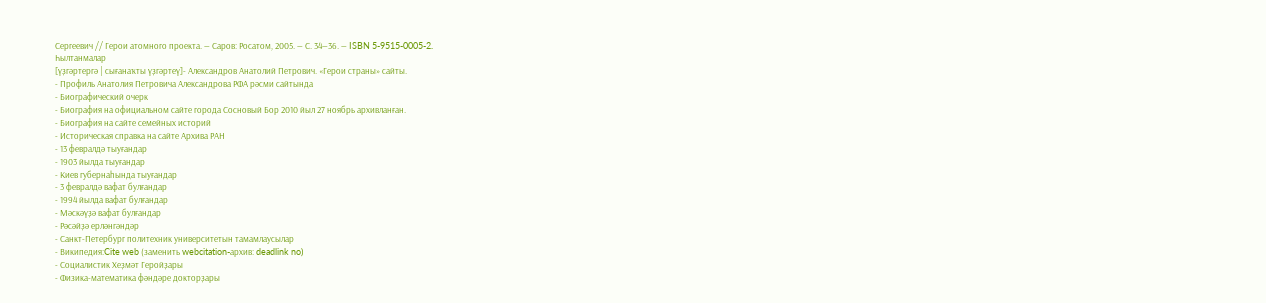Сергеевич // Герои атомного проекта. — Саров: Росатом, 2005. — С. 34—36. — ISBN 5-9515-0005-2.
Һылтанмалар
[үҙгәртергә | сығанаҡты үҙгәртеү]- Александров Анатолий Петрович. «Герои страны» сайты.
- Профиль Анатолия Петровича Александрова РФА рәсми сайтында
- Биографический очерк
- Биография на официальном сайте города Сосновый Бор 2010 йыл 27 ноябрь архивланған.
- Биография на сайте семейных историй
- Историческая справка на сайте Архива РАН
- 13 февралдә тыуғандар
- 1903 йылда тыуғандар
- Киев губернаһында тыуғандар
- 3 февралдә вафат булғандар
- 1994 йылда вафат булғандар
- Мәскәүҙә вафат булғандар
- Рәсәйҙә ерләнгәндәр
- Санкт-Петербург политехник университетын тамамлаусылар
- Википедия:Cite web (заменить webcitation-архив: deadlink no)
- Социалистик Хеҙмәт Геройҙары
- Физика-математика фәндәре докторҙары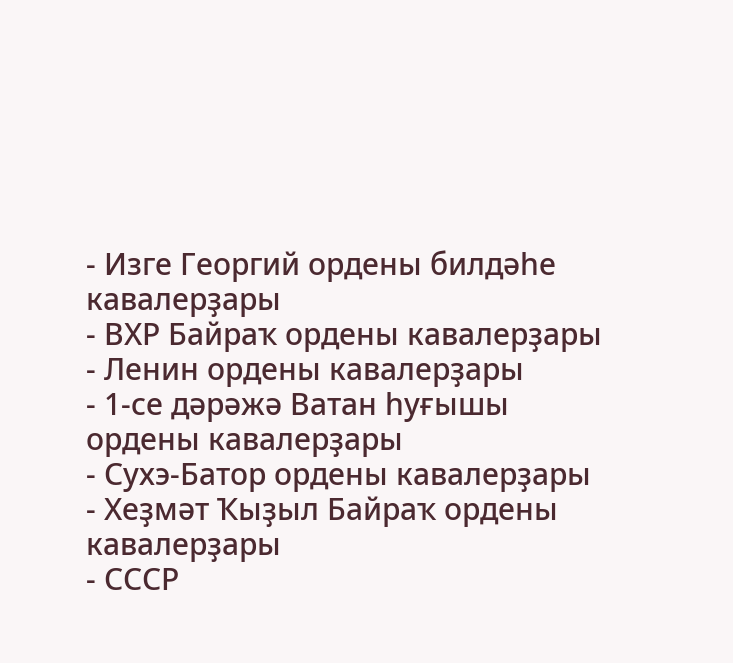- Изге Георгий ордены билдәһе кавалерҙары
- ВХР Байраҡ ордены кавалерҙары
- Ленин ордены кавалерҙары
- 1-се дәрәжә Ватан һуғышы ордены кавалерҙары
- Сухэ-Батор ордены кавалерҙары
- Хеҙмәт Ҡыҙыл Байраҡ ордены кавалерҙары
- СССР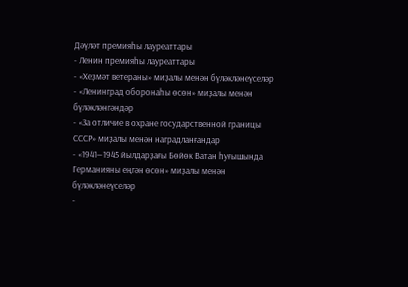Дәүләт премияһы лауреаттары
- Ленин премияһы лауреаттары
- «Хеҙмәт ветераны» миҙалы менән бүләкләнеүселәр
- «Ленинград оборонаһы өсөн» миҙалы менән бүләкләнгәндәр
- «За отличие в охране государственной границы СССР» миҙалы менән наградланғандар
- «1941—1945 йылдарҙағы Бөйөк Ватан һуғышында Германияны еңгән өсөн» миҙалы менән бүләкләнеүселәр
-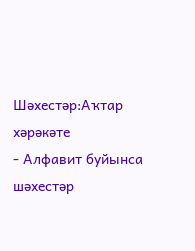Шәхестәр:Аҡтар хәрәкәте
- Алфавит буйынса шәхестәр